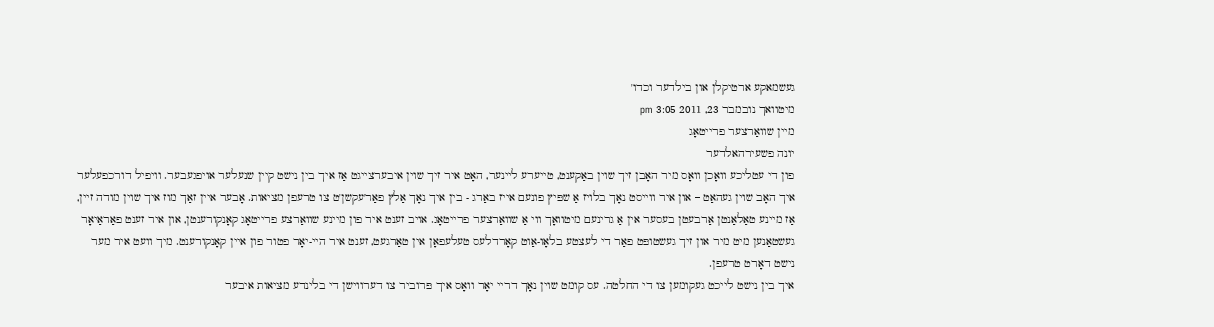געשמאקע ארטיקלן און בילדער וכדו'
מיטוואך נובמבר 23, 2011 3:05 pm
מיין שוואַרצער פרייטאָג
יונה פשעירהאלדער
פון די עטליכע וואָכן וואָס מיר האָבן זיך שוין באַקענט, טייערע ליינער, האָט איר זיך שוין איבערצייגט אַז איך בין נישט קיין שנעלער אויפגעבער. וויפיל דורכפעלער איך האָב שוין געהאַט – און איר ווייסט נאָך בלויז אַ שפּיץ פונעם אייז באַרג - בין איך נאָך אַלץ פאַר'עקשן'ט צו טרעפן מציאות. אָבער איין זאַך מוז איך שוין מודה זיין, אַז מיינע טאַלאַנטן אַרבעטן בעסער אין אַ גרינעם מיטוואָך ווי אַ שוואַרצער פרייטאָג. אויב זענט איר פון מיינע שוואַרצע פרייטאָג קאָנקורענטן, און איר זענט פאַראַיאָר געשטאַנען מיט מיר און זיך געשטופּט פאַר די לעצטע בלאָו-אַוט קאָרדלעס טעלעפאָן אין טאַרגעט, זענט איר היי-יאָר פטור פון איין קאָנקורענט. מיך וועט איר מער נישט דאָרט טרעפן.
איך בין נישט לייכט געקומען צו די החלטה. עס קומט שוין נאָך דריי יאָר וואָס איך פּרוביר צו דערווישן די בלינדע מציאות איבער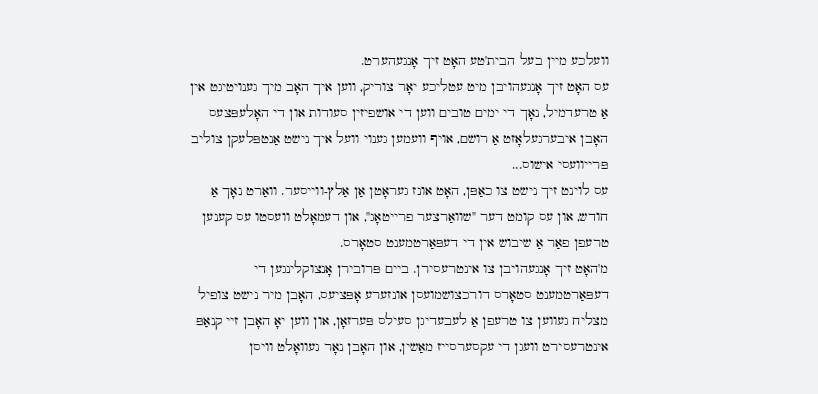וועלכע מיין בעל הבית'טע האָט זיך אָנגעהערט.
עס האָט זיך אָנגעהויבן מיט עטליכע יאָר צוריק, ווען איך האָב מיך גענויטיגט אין אַ טרעדמיל, נאָך די ימים טובים ווען די אושפיזין סעודות און די האָלעפּצעס האָבן איבערגעלאָזט אַ רושם, אויף וועמען גענוי וועל איך נישט אַנטפּלעקן צוליב פּרייוועסי אישוס...
עס לוינט זיך נישט צו כאַפּן, האָט אונז געראָטן אַן אַלץ-ווייסער. וואַרט נאָך אַ חודש, און עס קומט דער "שוואַרצער פרייטאָג", און דעמאָלט וועסטו עס קענען טרעפן פאַר אַ שיבוש אין די דעפּאַרטמענט סטאָרס.
מ'האָט זיך אָנגעהויבן צו אינטרעסירן. ביים פּרובירן אָנצוקלינגען די דעפּאַרטמענט סטאָרס דורכצושמועסן אונזערע אָפּציעס, האָבן מיר נישט צופיל מצליח געווען צו טרעפן אַ לעבעדיגן סעילס פּערזאָן, און ווען יאָ האָבן זיי קנאַפּ אינטרעסירט וועגן די עקסערסייז מאַשין, און האָבן נאָר געוואָלט וויסן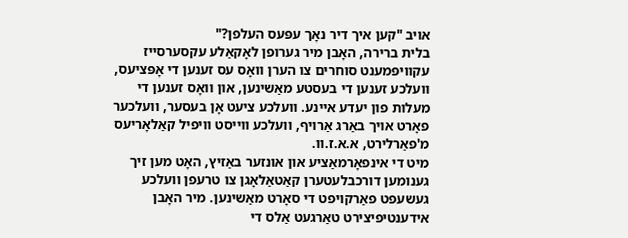אויב "קען איך דיר נאָך עפּעס העלפן?"
בלית ברירה, האָבן מיר גערופן לאָקאַלע עקסערסייז עקוויפּמענט סוחרים צו הערן וואָס עס זענען די אָפּציעס, וועלכע זענען די בעסטע מאַשינען, און וואָס זענען די מעלות פון יעדע איינע. וועלכע ציעט אָן בעסער, וועלכער פאָרט אויך באַרג אַרויף, וועלכע ווייסט וויפיל קאַלאָריעס מ'פאַרלירט, א.א.ז.וו.
מיט די אינפאָרמאַציע און אונזער באַזיץ, האָט מען זיך גענומען דורכבלעטערן קאַטאַלאָגן צו טרעפן וועלכע געשעפט פאַרקויפט די סאָרט מאַשינען. מיר האָבן אידענטיפיצירט טאַרגעט אַלס די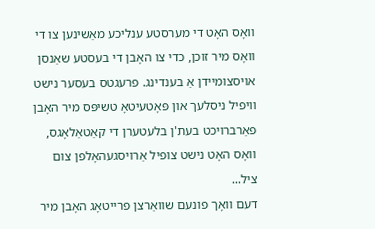וואָס האָט די מערסטע ענליכע מאַשינען צו די וואָס מיר זוכן, כדי צו האָבן די בעסטע שאַנסן אויסצומיידן אַ בענדינג. פרעגטס בעסער נישט וויפיל ניסלעך און פּאָטעיטאָ טשיפּס מיר האָבן פאַרברויכט בעת'ן בלעטערן די קאַטאַלאָגס, וואָס האָט נישט צופיל אַרויסגעהאָלפן צום ציל...
דעם וואָך פונעם שוואַרצן פרייטאָג האָבן מיר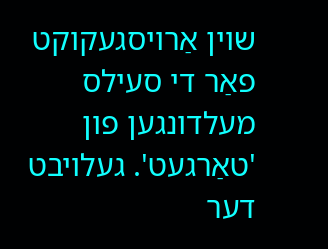שוין אַרויסגעקוקט פאַר די סעילס מעלדונגען פון 'טאַרגעט'. געלויבט דער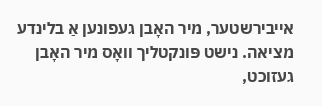אייבירשטער, מיר האָבן געפונען אַ בלינדע מציאה. נישט פּונקטליך וואָס מיר האָבן געזוכט,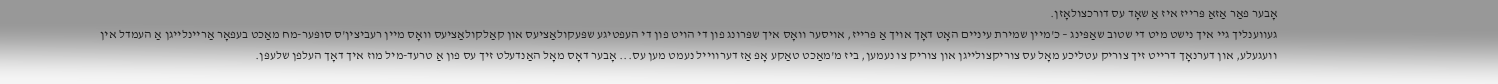אָבער פאַר אַזאַ פּרייז איז אַ שאָד עס דורכצולאָזן.
געווענליך גיי איך נישט מיט די שטוב שאַפּינג – כ'מיין שמירת עיניים האָט דאָך אויך אַ פּרייז, אויסער וואָס איך שפּרונג פון די הויט פון די העפטיגע שפּעקולאַציעס און קאַלקולאַציעס וואָס מיין רעביצין'ס סופּער-מח מאַכט בעפאָר אַריינלייגן אַ העמדל אין וועגעלע, און דערנאָך דרייט זיך צוריק עטליכע מאָל עס צוריקצולייגן און צוריק צו נעמען, ביז מ'מאַכט טאַקע אָפּ אַז דערווייל נעמט מען עס... אָבער דאָס מאָל האַנדעלט זיך עס פון אַ טרעד-מיל מוז איך דאָך העלפן שלעפּן.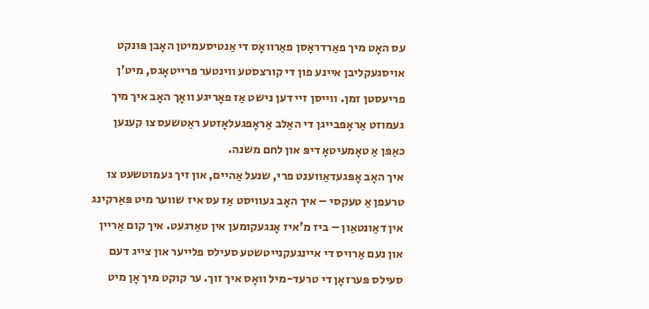עס האָט מיך פאַרדראָסן פאַרוואָס די אַנטיסעמיטן האָבן פּונקט אויסגעקליבן איינע פון די קורצסטע ווינטער פרייטאָגס, מיט'ן פריעסטן זמן. ווייסן זיי דען נישט אַז פאָריגע וואָך האָב איך מיך געמוזט אַראָפּבייגן די האַלב אַראָפּגעלאָזטע ראַטשעס צו קענען כאַפּן אַ טאָמעיטאָ דיפּ און לחם משנה.
איך האָב אָפּגעדאַווענט פרי, שנעל אַהיים, און זיך געמוטשעט צו טרעפן אַ טעקסי – איך האָב געוויסט אַז עס איז שווער מיט פּאַרקינג אין דאַונטאַון – ביז מ'איז אָנגעקומען אין טאַרגעט. איך קום אַריין און נעם אַרויס די איינגעקנייטשטע סעילס פלייער און צייג דעם סעילס פּערזאָן די טרעד-מיל וואָס איך זוך. ער קוקט מיך אָן מיט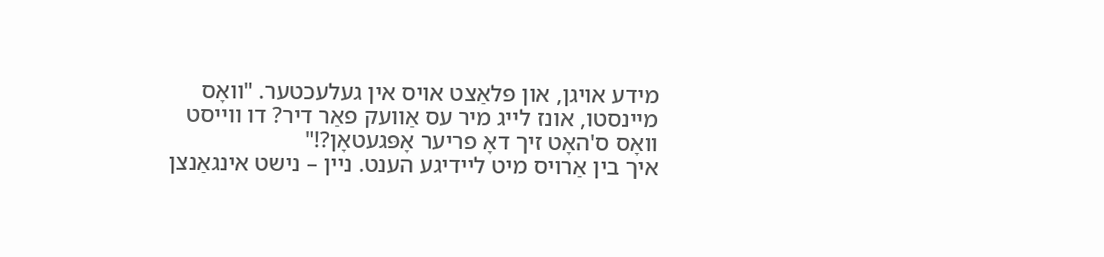מידע אויגן, און פּלאַצט אויס אין געלעכטער. "וואָס מיינסטו, אונז לייג מיר עס אַוועק פאַר דיר? דו ווייסט וואָס ס'האָט זיך דאָ פריער אָפּגעטאָן?!"
איך בין אַרויס מיט ליידיגע הענט. ניין – נישט אינגאַנצן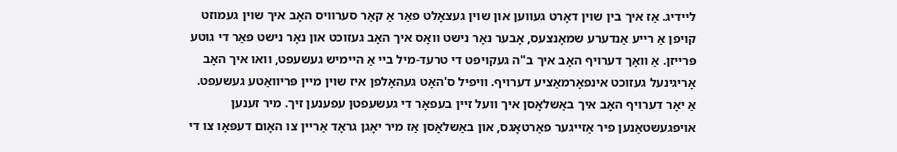ליידיג. אַז איך בין שוין דאָרט געווען און שוין געצאָלט פאַר אַ קאַר סערוויס האָב איך שוין געמוזט קויפן אַ רייע אַנדערע שמאָנצעס, אָבער נאָר נישט וואָס איך האָב געזוכט און נאָר נישט פאַר די גוטע פּרייזן. אַ וואָך דערויף האָב איך ב"ה געקויפט די טרעד-מיל ביי אַ היימיש געשעפט, וואו איך האָב אָריגינעל געזוכט אינפאָרמאַציע דערויף. וויפיל ס'האָט געהאָלפן איז שוין מיין פּריוואַטע געשעפט.
אַ יאָר דערויף האָב איך באַשלאָסן איך וועל זיין בעפאָר די געשעפטן עפענען זיך. מיר זענען אויפגעשטאַנען פיר אַזייגער פאַרטאָגס, און באַשלאָסן אַז מיר יאָגן גראָד אַריין צו האָום דעפּאָו צו די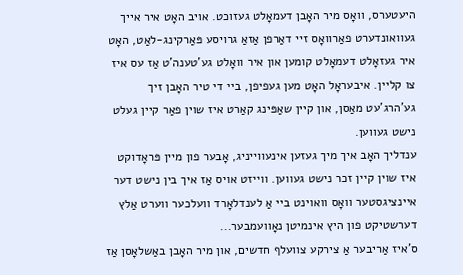היעטערס, וואָס מיר האָבן דעמאָלט געזוכט. אויב האָט איר אייך געוואונדערט פאַרוואָס זיי דאַרפן אַזאַ גרויסע פּאַרקינג-לאַט, האָט איר געזאָלט דעמאָלט קומען און איר וואָלט גע'טענה'ט אַז עס איז צו קליין. איבעראָל האָט מען געפיפן, ביי די טיר האָבן זיך גע'הרג'עט מאַסן, און קיין שאַפּינג קאַרט איז שוין פאַר קיין געלט נישט געווען.
ענדליך האָב איך מיך געזען אינעווייניג, אָבער פון מיין פּראָדוקט איז שוין קיין זכר נישט געווען. ווייזט אויס אַז איך בין נישט דער איינציגסטער וואָס וואוינט ביי אַ לענדלאָרד וועלכער ווערט אַלץ דערשטיקט פון היץ אינמיטן נאָוועמבער...
ס'איז אַריבער אַ צירקע צוועלף חדשים, און מיר האָבן באַשלאָסן אַז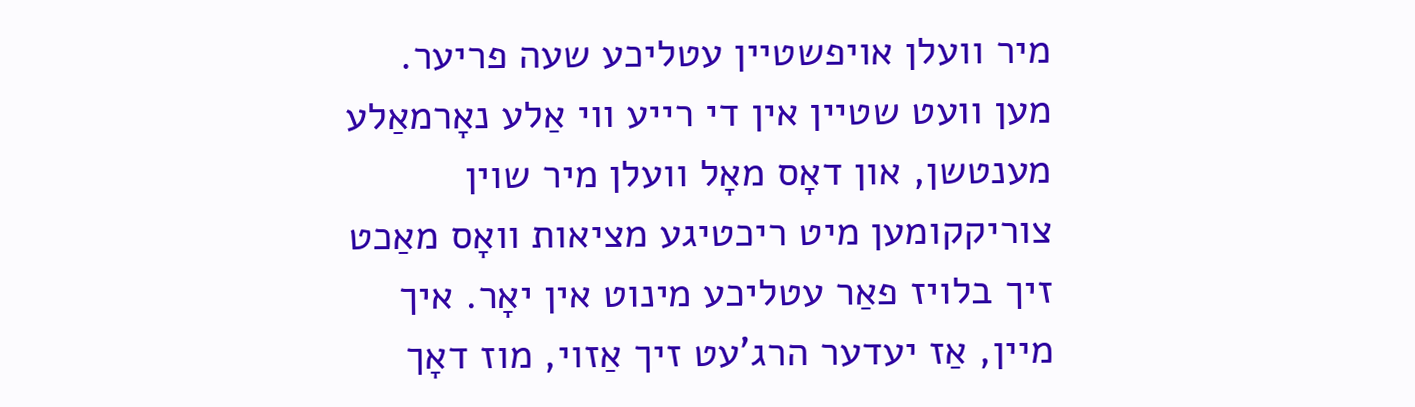מיר וועלן אויפשטיין עטליכע שעה פריער. מען וועט שטיין אין די רייע ווי אַלע נאָרמאַלע מענטשן, און דאָס מאָל וועלן מיר שוין צוריקקומען מיט ריכטיגע מציאות וואָס מאַכט זיך בלויז פאַר עטליכע מינוט אין יאָר. איך מיין, אַז יעדער הרג'עט זיך אַזוי, מוז דאָך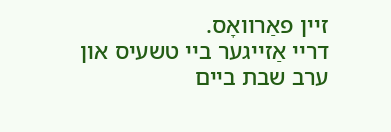זיין פאַרוואָס.
דריי אַזייגער ביי טשעיס און ערב שבת ביים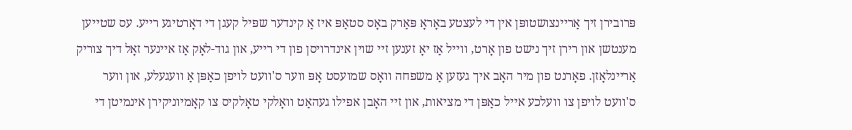פּרובירן זיך אַריינצושטופּן אין די לעצטע באָראָ פּאַרק באָס סטאַפּ איז אַ קינדער שפּיל קעגן די דאָרטיגע רייע. עס שטייען מענטשן און רירן זיך נישט פון אָרט, ווייל אַז יאָ זענען זיי שוין אינדרויסן פון די רייע, און גוד-לאָק אַז איינער זאָל דיך צוריק אַריינלאָזן. פאָרנט פון מיר האָב איך געזען אַ משפחה וואָס שמועסט אָפּ ווער ס'וועט לויפן כאַפּן אַ וועגעלע, און ווער ס'וועט לויפן צו וועלכע אייל כאַפּן די מציאות, און זיי האָבן אפילו געהאַט וואָלקי טאָלקיס צו קאָמיוניקירן אינמיטן די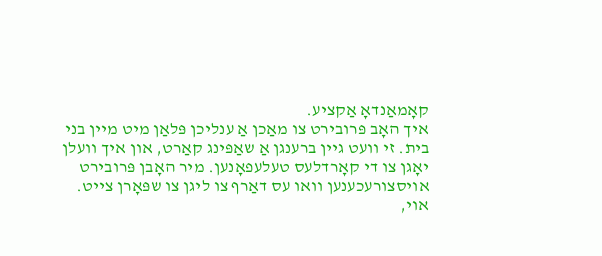קאָמאַנדאָ אַקציע.
איך האָב פּרובירט צו מאַכן אַ ענליכן פּלאַן מיט מיין בני בית. זי וועט גיין ברענגן אַ שאַפּינג קאַרט, און איך וועלן יאָגן צו די קאָרדלעס טעלעפאָנען. מיר האָבן פּרובירט אויסצורעכענען וואו עס דאַרף צו ליגן צו שפּאָרן צייט.
אוי,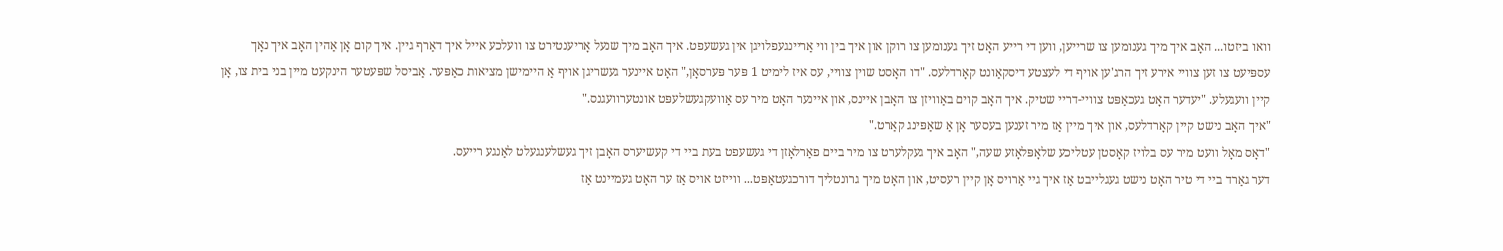וואו ביזטו... האָב איך מיך גענומען צו שרייען, ווען די רייע האָט זיך גענומען צו רוקן און איך בין ווי אַריינגעפלויגן אין געשעפט. איך האָב מיך שנעל אָריענטירט צו וועלכע אייל איך דאַרף גיין. איך קום אָן אַהין האָב איך נאָך עספּיעט צו זען צוויי אירע זיך הרג'ען אויף די לעצטע דיסקאַונט קאָרדלעס. "דו האָסט שוין צוויי, עס איז לימיט 1 פּער פּערסאָן," האָט איינער געשריגן אויף אַ היימישן מציאות כאַפּער. אַביסל שפּעטער הינקעט מיין בני בית צו, אָן קיין וועגעלע. "יעדער האָט געכאַפּט צוויי-דריי שטיק. איך האָב קוים באַוויזן צו האָבן איינס, און איינער האָט מיר עס אַוועקגעשלעפּט אונטערוועגנס."
"איך האָב נישט קיין קאָרדלעס, און איך מיין אַז מיר זענען בעסער אָן אַ שאַפּינג קאַרט."
"דאָס מאָל וועט מיר עס בלויז קאָסטן עטליכע שלאָפּלאָזע שעה," האָב איך געקלערט צו מיר ביים פאַרלאָזן די געשעפט בעת ביי די קעשיערס האָבן זיך געשלענגעלט לאַנגע רייעס.
דער גאַרד ביי די טיר האָט נישט געגלייבט אַז איך גיי אַרויס אָן קיין רעסיט, און האָט מיך גרונטליך דורכגעטאַפּט... ווייזט אויס אַז ער האָט געמיינט אַז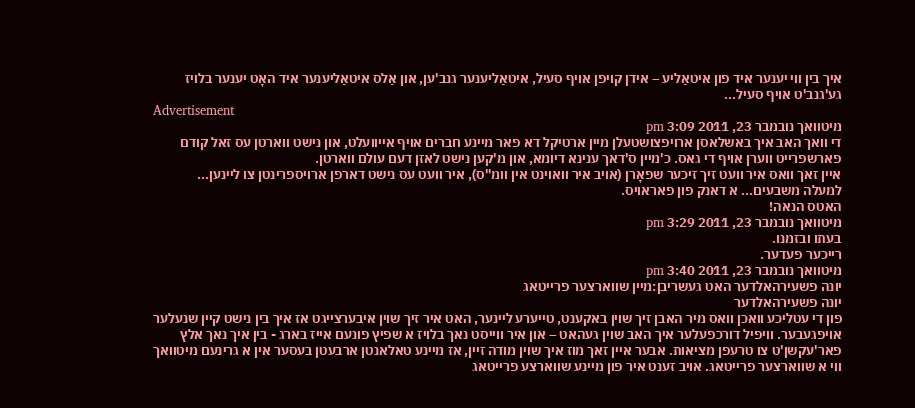איך בין ווי יענער איד פון איטאַליע – אידן קויפן אויף סעיל, איטאַליענער גנב'ען, און אַלס איטאַליענער איד האָט יענער בלויז גע'גנב'ט אויף סעיל...
Advertisement
מיטוואך נובמבר 23, 2011 3:09 pm
די וואך האב איך באשלאסן ארויפצושטעלן מיין ארטיקל דא פאר מיינע חברים אויף אייוועלט, און נישט ווארטן עס זאל קודם פארשפרייט ווערן אויף די גאס. כ'מיין ס'דאך ענינא דיומא, און מ'קען נישט לאזן דעם עולם ווארטן.
איין זאך וואס איר וועט זיך זיכער שפאָרן (אויב איר וואוינט אין וומ"ס), איר וועט עס נישט דארפן ארויספרינטן צו ליינען...
למעלה משבעים... א דאנק פון פאראויס.
האטס הנאה!
מיטוואך נובמבר 23, 2011 3:29 pm
בעתו ובזמנו.
רייכער פעדער.
מיטוואך נובמבר 23, 2011 3:40 pm
יונה פשעירהאלדער האט געשריבן:מיין שווארצער פרייטאג
יונה פשעירהאלדער
פון די עטליכע וואכן וואס מיר האבן זיך שוין באקענט, טייערע ליינער, האט איר זיך שוין איבערצייגט אז איך בין נישט קיין שנעלער אויפגעבער. וויפיל דורכפעלער איך האב שוין געהאט – און איר ווייסט נאך בלויז א שפיץ פונעם אייז בארג - בין איך נאך אלץ פאר'עקשן'ט צו טרעפן מציאות. אבער איין זאך מוז איך שוין מודה זיין, אז מיינע טאלאנטן ארבעטן בעסער אין א גרינעם מיטוואך ווי א שווארצער פרייטאג. אויב זענט איר פון מיינע שווארצע פרייטאג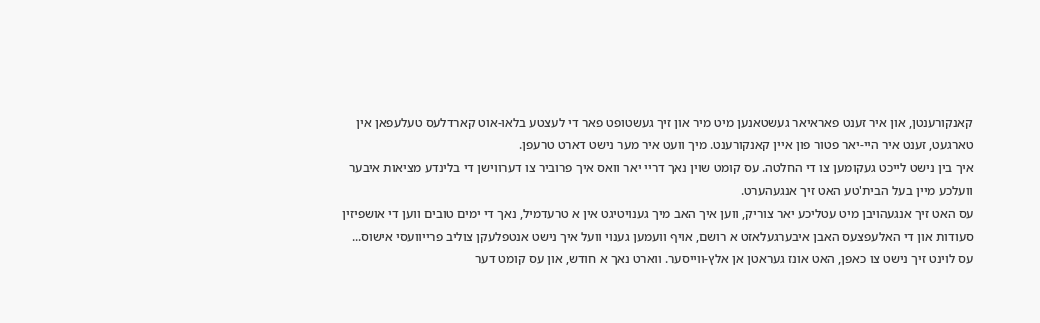קאנקורענטן, און איר זענט פאראיאר געשטאנען מיט מיר און זיך געשטופט פאר די לעצטע בלאו-אוט קארדלעס טעלעפאן אין טארגעט, זענט איר היי-יאר פטור פון איין קאנקורענט. מיך וועט איר מער נישט דארט טרעפן.
איך בין נישט לייכט געקומען צו די החלטה. עס קומט שוין נאך דריי יאר וואס איך פרוביר צו דערווישן די בלינדע מציאות איבער וועלכע מיין בעל הבית'טע האט זיך אנגעהערט.
עס האט זיך אנגעהויבן מיט עטליכע יאר צוריק, ווען איך האב מיך גענויטיגט אין א טרעדמיל, נאך די ימים טובים ווען די אושפיזין סעודות און די האלעפצעס האבן איבערגעלאזט א רושם, אויף וועמען גענוי וועל איך נישט אנטפלעקן צוליב פרייוועסי אישוס...
עס לוינט זיך נישט צו כאפן, האט אונז געראטן אן אלץ-ווייסער. ווארט נאך א חודש, און עס קומט דער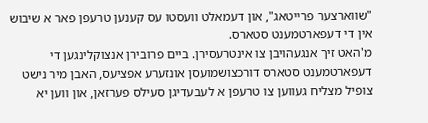"שווארצער פרייטאג", און דעמאלט וועסטו עס קענען טרעפן פאר א שיבוש אין די דעפארטמענט סטארס.
מ'האט זיך אנגעהויבן צו אינטרעסירן. ביים פרובירן אנצוקלינגען די דעפארטמענט סטארס דורכצושמועסן אונזערע אפציעס, האבן מיר נישט צופיל מצליח געווען צו טרעפן א לעבעדיגן סעילס פערזאן, און ווען יא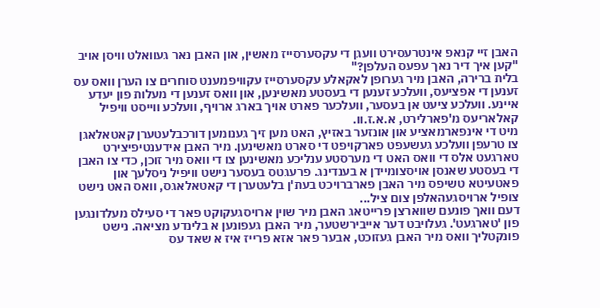האבן זיי קנאפ אינטרעסירט וועגן די עקסערסייז מאשין, און האבן נאר געוואלט וויסן אויב "קען איך דיר נאך עפעס העלפן?"
בלית ברירה, האבן מיר גערופן לאקאלע עקסערסייז עקוויפמענט סוחרים צו הערן וואס עס זענען די אפציעס, וועלכע זענען די בעסטע מאשינען, און וואס זענען די מעלות פון יעדע איינע. וועלכע ציעט אן בעסער, וועלכער פארט אויך בארג ארויף, וועלכע ווייסט וויפיל קאלאריעס מ'פארלירט, א.א.ז.וו.
מיט די אינפארמאציע און אונזער באזיץ, האט מען זיך גענומען דורכבלעטערן קאטאלאגן צו טרעפן וועלכע געשעפט פארקויפט די סארט מאשינען. מיר האבן אידענטיפיצירט טארגעט אלס די וואס האט די מערסטע ענליכע מאשינען צו די וואס מיר זוכן, כדי צו האבן די בעסטע שאנסן אויסצומיידן א בענדינג. פרעגטס בעסער נישט וויפיל ניסלעך און פאטעיטא טשיפס מיר האבן פארברויכט בעת'ן בלעטערן די קאטאלאגס, וואס האט נישט צופיל ארויסגעהאלפן צום ציל...
דעם וואך פונעם שווארצן פרייטאג האבן מיר שוין ארויסגעקוקט פאר די סעילס מעלדונגען פון 'טארגעט'. געלויבט דער אייבירשטער, מיר האבן געפונען א בלינדע מציאה. נישט פונקטליך וואס מיר האבן געזוכט, אבער פאר אזא פרייז איז א שאד עס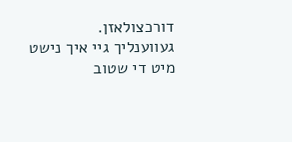דורכצולאזן.
געווענליך גיי איך נישט מיט די שטוב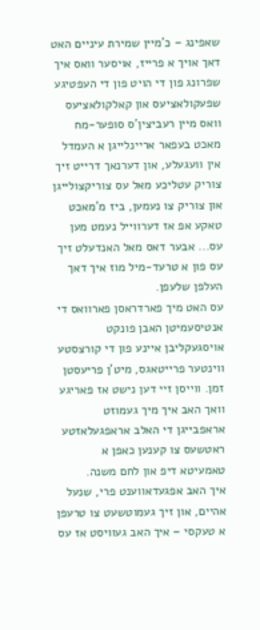שאפינג – כ'מיין שמירת עיניים האט דאך אויך א פרייז, אויסער וואס איך שפרונג פון די הויט פון די העפטיגע שפעקולאציעס און קאלקולאציעס וואס מיין רעביצין'ס סופער-מח מאכט בעפאר אריינלייגן א העמדל אין וועגעלע, און דערנאך דרייט זיך צוריק עטליכע מאל עס צוריקצולייגן און צוריק צו נעמען, ביז מ'מאכט טאקע אפ אז דערווייל נעמט מען עס... אבער דאס מאל האנדעלט זיך עס פון א טרעד-מיל מוז איך דאך העלפן שלעפן.
עס האט מיך פארדראסן פארוואס די אנטיסעמיטן האבן פונקט אויסגעקליבן איינע פון די קורצסטע ווינטער פרייטאגס, מיט'ן פריעסטן זמן. ווייסן זיי דען נישט אז פאריגע וואך האב איך מיך געמוזט אראפבייגן די האלב אראפגעלאזטע ראטשעס צו קענען כאפן א טאמעיטא דיפ און לחם משנה.
איך האב אפגעדאווענט פרי, שנעל אהיים, און זיך געמוטשעט צו טרעפן א טעקסי – איך האב געוויסט אז עס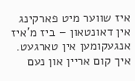איז שווער מיט פארקינג אין דאונטאון – ביז מ'איז אנגעקומען אין טארגעט. איך קום אריין און נעם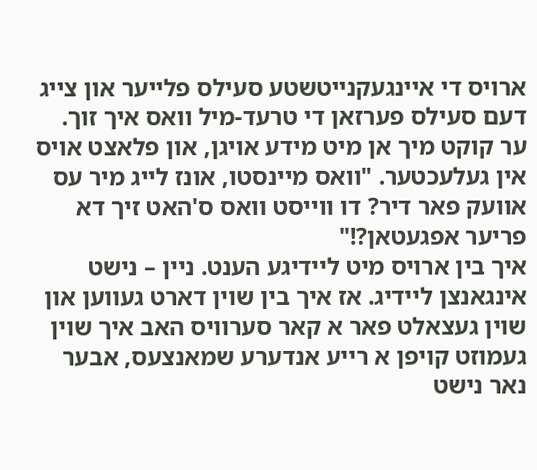ארויס די איינגעקנייטשטע סעילס פלייער און צייג דעם סעילס פערזאן די טרעד-מיל וואס איך זוך. ער קוקט מיך אן מיט מידע אויגן, און פלאצט אויס אין געלעכטער. "וואס מיינסטו, אונז לייג מיר עס אוועק פאר דיר? דו ווייסט וואס ס'האט זיך דא פריער אפגעטאן?!"
איך בין ארויס מיט ליידיגע הענט. ניין – נישט אינגאנצן ליידיג. אז איך בין שוין דארט געווען און שוין געצאלט פאר א קאר סערוויס האב איך שוין געמוזט קויפן א רייע אנדערע שמאנצעס, אבער נאר נישט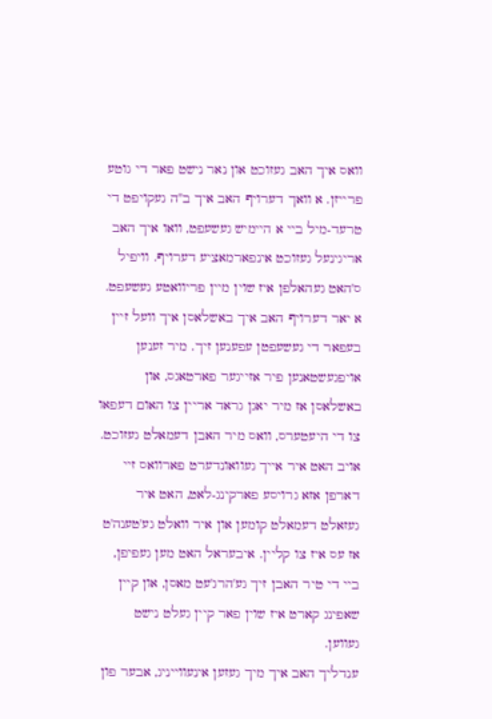וואס איך האב געזוכט און נאר נישט פאר די גוטע פרייזן. א וואך דערויף האב איך ב"ה געקויפט די טרעד-מיל ביי א היימיש געשעפט, וואו איך האב אריגינעל געזוכט אינפארמאציע דערויף. וויפיל ס'האט געהאלפן איז שוין מיין פריוואטע געשעפט.
א יאר דערויף האב איך באשלאסן איך וועל זיין בעפאר די געשעפטן עפענען זיך. מיר זענען אויפגעשטאנען פיר אזייגער פארטאגס, און באשלאסן אז מיר יאגן גראד אריין צו האום דעפאו צו די היעטערס, וואס מיר האבן דעמאלט געזוכט. אויב האט איר אייך געוואונדערט פארוואס זיי דארפן אזא גרויסע פארקינג-לאט, האט איר געזאלט דעמאלט קומען און איר וואלט גע'טענה'ט אז עס איז צו קליין. איבעראל האט מען געפיפן, ביי די טיר האבן זיך גע'הרג'עט מאסן, און קיין שאפינג קארט איז שוין פאר קיין געלט נישט געווען.
ענדליך האב איך מיך געזען אינעווייניג, אבער פון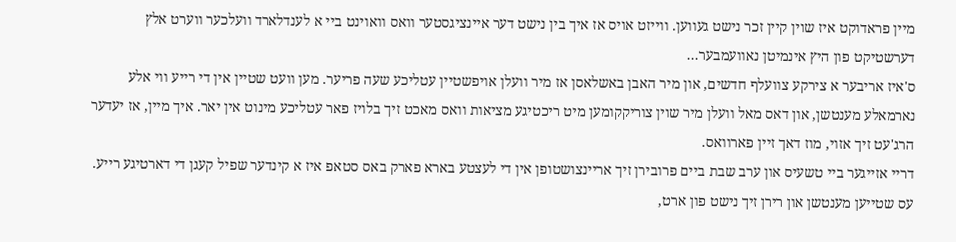מיין פראדוקט איז שוין קיין זכר נישט געווען. ווייזט אויס אז איך בין נישט דער איינציגסטער וואס וואוינט ביי א לענדלארד וועלכער ווערט אלץ דערשטיקט פון היץ אינמיטן נאוועמבער...
ס'איז אריבער א צירקע צוועלף חדשים, און מיר האבן באשלאסן אז מיר וועלן אויפשטיין עטליכע שעה פריער. מען וועט שטיין אין די רייע ווי אלע נארמאלע מענטשן, און דאס מאל וועלן מיר שוין צוריקקומען מיט ריכטיגע מציאות וואס מאכט זיך בלויז פאר עטליכע מינוט אין יאר. איך מיין, אז יעדער הרג'עט זיך אזוי, מוז דאך זיין פארוואס.
דריי אזייגער ביי טשעיס און ערב שבת ביים פרובירן זיך אריינצושטופן אין די לעצטע בארא פארק באס סטאפ איז א קינדער שפיל קעגן די דארטיגע רייע. עס שטייען מענטשן און רירן זיך נישט פון ארט,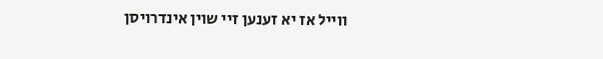ווייל אז יא זענען זיי שוין אינדרויסן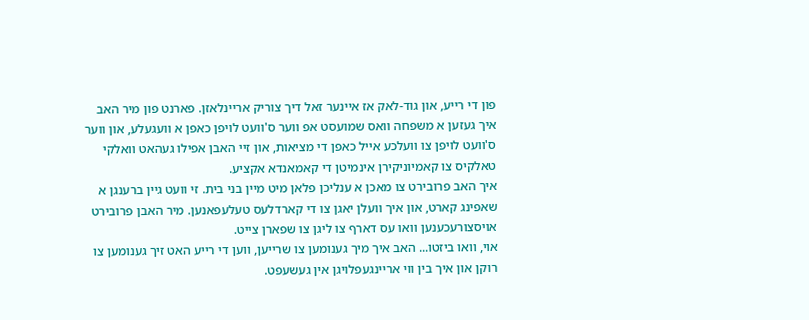פון די רייע, און גוד-לאק אז איינער זאל דיך צוריק אריינלאזן. פארנט פון מיר האב איך געזען א משפחה וואס שמועסט אפ ווער ס'וועט לויפן כאפן א וועגעלע, און ווער ס'וועט לויפן צו וועלכע אייל כאפן די מציאות, און זיי האבן אפילו געהאט וואלקי טאלקיס צו קאמיוניקירן אינמיטן די קאמאנדא אקציע.
איך האב פרובירט צו מאכן א ענליכן פלאן מיט מיין בני בית. זי וועט גיין ברענגן א שאפינג קארט, און איך וועלן יאגן צו די קארדלעס טעלעפאנען. מיר האבן פרובירט אויסצורעכענען וואו עס דארף צו ליגן צו שפארן צייט.
אוי, וואו ביזטו... האב איך מיך גענומען צו שרייען, ווען די רייע האט זיך גענומען צו רוקן און איך בין ווי אריינגעפלויגן אין געשעפט.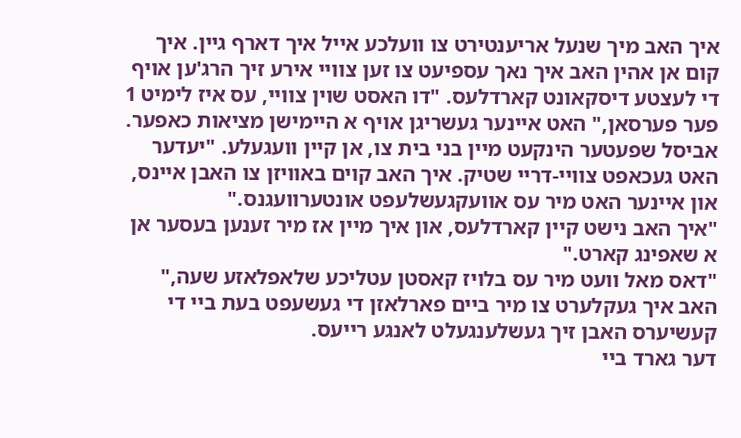איך האב מיך שנעל אריענטירט צו וועלכע אייל איך דארף גיין. איך קום אן אהין האב איך נאך עספיעט צו זען צוויי אירע זיך הרג'ען אויף די לעצטע דיסקאונט קארדלעס. "דו האסט שוין צוויי, עס איז לימיט 1 פער פערסאן," האט איינער געשריגן אויף א היימישן מציאות כאפער. אביסל שפעטער הינקעט מיין בני בית צו, אן קיין וועגעלע. "יעדער האט געכאפט צוויי-דריי שטיק. איך האב קוים באוויזן צו האבן איינס, און איינער האט מיר עס אוועקגעשלעפט אונטערוועגנס."
"איך האב נישט קיין קארדלעס, און איך מיין אז מיר זענען בעסער אן א שאפינג קארט."
"דאס מאל וועט מיר עס בלויז קאסטן עטליכע שלאפלאזע שעה," האב איך געקלערט צו מיר ביים פארלאזן די געשעפט בעת ביי די קעשיערס האבן זיך געשלענגעלט לאנגע רייעס.
דער גארד ביי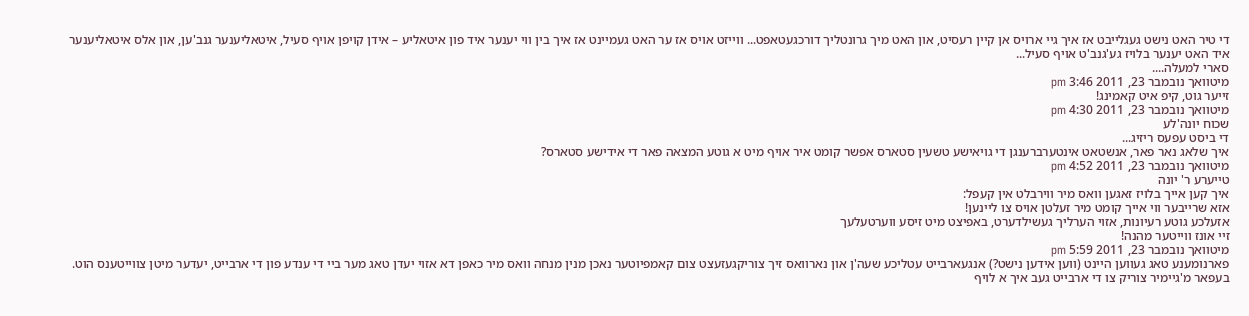די טיר האט נישט געגלייבט אז איך גיי ארויס אן קיין רעסיט, און האט מיך גרונטליך דורכגעטאפט... ווייזט אויס אז ער האט געמיינט אז איך בין ווי יענער איד פון איטאליע – אידן קויפן אויף סעיל, איטאליענער גנב'ען, און אלס איטאליענער איד האט יענער בלויז גע'גנב'ט אויף סעיל...
סארי למעלה....
מיטוואך נובמבר 23, 2011 3:46 pm
זייער גוט, קיפ איט קאמינג!
מיטוואך נובמבר 23, 2011 4:30 pm
שכוח יונה'לע
די ביסט עפעס ריזיג...
איך שלאג נאר פאר, אנשטאט אינטערברענגן די גויאישע טשעין סטארס אפשר קומט איר אויף מיט א גוטע המצאה פאר די אידישע סטארס?
מיטוואך נובמבר 23, 2011 4:52 pm
טייערע ר' יונה
איך קען אייך בלויז זאגען וואס מיר ווירבלט אין קעפל:
אזא שרייבער ווי אייך קומט מיר זעלטן אויס צו ליינען!
אזעלכע גוטע רעיונות, אזוי הערליך געשילדערט, באפיצט מיט זיסע ווערטעלעך
זיי אונז ווייטער מהנה!
מיטוואך נובמבר 23, 2011 5:59 pm
פארנומענע טאג געווען היינט (ווען אידען נישט?) אנגעארבייט עטליכע שעה'ן און נארוואס זיך צוריקגעזעצט צום קאמפיוטער נאכן מנין מנחה וואס מיר כאפן דא אזוי יעדן טאג מער ביי די ענדע פון די ארבייט, יעדער מיטן צווייטענס הוט. בעפאר מ'גיימיר צוריק צו די ארבייט געב איך א לויף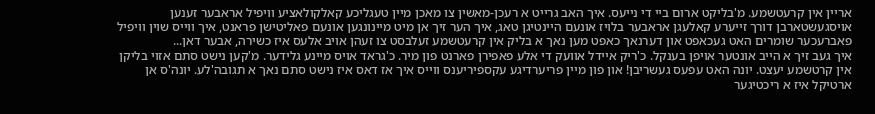אריין אין קרעטשמע. מ'בליקט ארום ביי די נייעס. איך האב גרייט א רעכן-מאשין צו מאכן מיין טעגליכע קאלקולאציע וויפיל אראבער זענען אויסגעשטארבן דורך זייערע קאלעגן אראבער בלויז אונעם היינטיגן טאג, איך הער זיך אן מיט מיינונגען אונעם פאליטישן פראנט, איך ווייס שוין וויפיל פאברעכער שומרים האט געכאפט און דערנאך כאפט מען נאך א בליק אין קרעטשמע זעלבסט צו זעהן אויב אלעס איז כשירה, אבער דאן...
איך געב זיך א הייב אונטער אויפן בענקל. כ'ריק איידל אוועק די אלע פאפירן פארנט פון מיר. כ'גראד אויס מיינע גלידער. מ'קען נישט סתם אזוי בליקן אין קרטשמע יעצט. יונה האט עפעס געשריבן! און פון מיין פריערדיגע עקספיריענס ווייס איך אז דאס איז נישט סתם נאך א תגובה'לע. יונה'ס אן ארטיקל איז א ריכטיגער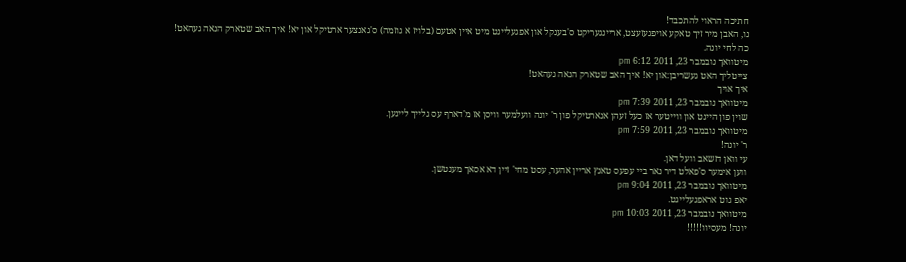חתיכה הראוי להתכבד!
נו, האבן מיר זיך טאקע אויפגעזעצט, אריינגעריקט ס'בענקל און אפגעליינט מיט איין אטעם (בלויז א גוזמה) ס'גאנצער ארטיקל און יא! איך האב שטארק הנאה געהאט!
כה לחי יונה.
מיטוואך נובמבר 23, 2011 6:12 pm
צייטליך האט געשריבן:און יא! איך האב שטארק הנאה געהאט!
איך אויך
מיטוואך נובמבר 23, 2011 7:39 pm
שוין פון היינט און ווייטער אז כעל זעהן אנארטיקל פון ר' יונה וועלמער וויסן אז מ'דארף עס גלייך ליינען.
מיטוואך נובמבר 23, 2011 7:59 pm
ר' יונה!
עי וואן דזשאב וועל דאן.
ווען אימער ס'פאלט דיר נאר ביי עפעס טאנץ אריין אהער, עסט מחי' זיין דא אסאך מענטשן.
מיטוואך נובמבר 23, 2011 9:04 pm
יאפ גוט אראפגעלייגט.
מיטוואך נובמבר 23, 2011 10:03 pm
יונה! מעסיוו!!!!!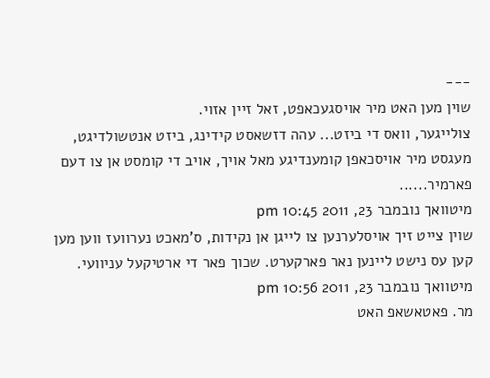---
שוין מען האט מיר אויסגעכאפט, זאל זיין אזוי.
צולייגער, וואס די ביזט... עהה דזשאסט קידינג, ביזט אנטשולדיגט, מעגסט מיר אויסכאפן קומענדיגע מאל אויך, אויב די קומסט אן צו דעם פארמיר......
מיטוואך נובמבר 23, 2011 10:45 pm
שוין צייט זיך אויסלערנען צו לייגן אן נקידות, ס'מאכט נערוועז ווען מען קען עס נישט ליינען נאר פארקערט. שכוך פאר די ארטיקעל עניוועי.
מיטוואך נובמבר 23, 2011 10:56 pm
מר. פאטאשאפ האט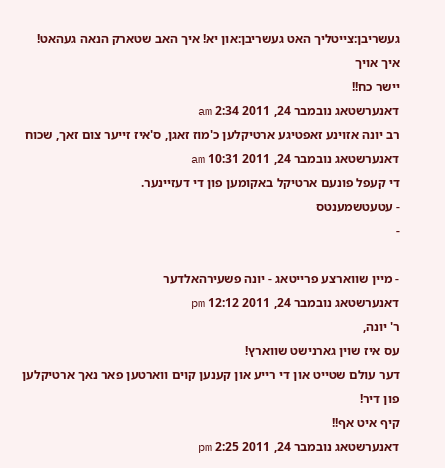געשריבן:צייטליך האט געשריבן:און יא! איך האב שטארק הנאה געהאט!
איך אויך
יישר כח!!
דאנערשטאג נובמבר 24, 2011 2:34 am
רב יונה אזוינע זאפטיגע ארטיקלען כ'מוז זאגן, ס'איז זייער צום זאך, שכוח
דאנערשטאג נובמבר 24, 2011 10:31 am
די קעפל פונעם ארטיקל באקומען פון די דעזיינער.
- עטעטשמענטס
-

- מיין שווארצע פרייטאג - יונה פשעירהאלדער
דאנערשטאג נובמבר 24, 2011 12:12 pm
ר' יונה,
עס איז שוין גארנישט שווארץ!
דער עולם שטייט און די רייע און קענען קוים ווארטען פאר נאך ארטיקלען פון דיר!
קיף איט אף!!
דאנערשטאג נובמבר 24, 2011 2:25 pm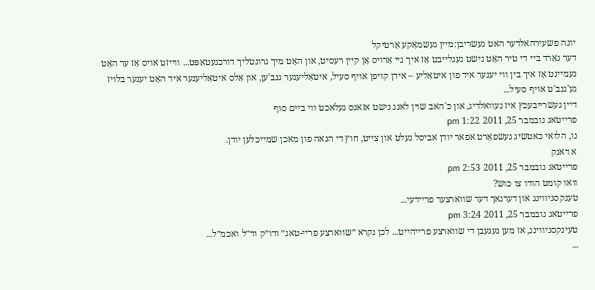יונה פשעירהאלדער האט געשריבן:מיין געשמאַקע אַרטיקל
דער גאַרד ביי די טיר האָט נישט געגלייבט אַז איך גיי אַרויס אָן קיין רעסיט, און האָט מיך גרונטליך דורכגעטאַפּט... ווייזט אויס אַז ער האָט געמיינט אַז איך בין ווי יענער איד פון איטאַליע – אידן קויפן אויף סעיל, איטאַליענער גנב'ען, און אַלס איטאַליענער איד האָט יענער בלויז גע'גנב'ט אויף סעיל...
דיין געשרייבעכץ איז געוואלדיג, און כ'האב שוין לאנג נישט אזאנס געלאכט ווי ביים סוף
פרייטאג נובמבר 25, 2011 1:22 pm
נו, הלואי כאטשיג געשפאָרט אפאר יודן אביסל געלט און צייט, חוץ די הנאה פון מאכן שמייכלען יודן.
א דאנק
פרייטאג נובמבר 25, 2011 2:53 pm
וואו קומט הודו צו כוש?
טענקסגיווינג און דערנאך דער שווארצער פריידעי...
פרייטאג נובמבר 25, 2011 3:24 pm
טעינקסגיווינג, אז מען געגעבן די שווארצע פרייהייט... לכן נקרא ״שווארצע פריי-טאג״ ודו״ק וד״ל ואכמ״ל...
...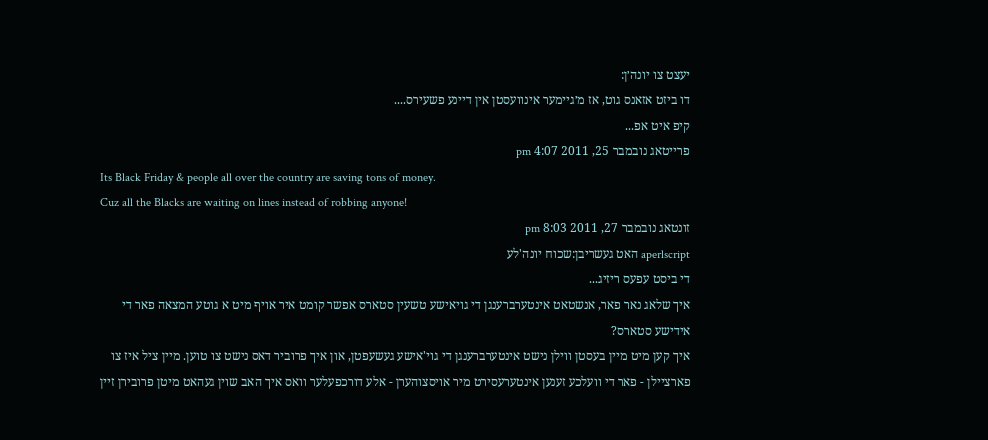יעצט צו יונה׳ן:
דו ביזט אזאנס גוט, אז מ׳גיימער אינוועסטן אין דיינע פשעירס....
קיפ איט אפ...
פרייטאג נובמבר 25, 2011 4:07 pm
Its Black Friday & people all over the country are saving tons of money.
Cuz all the Blacks are waiting on lines instead of robbing anyone!
זונטאג נובמבר 27, 2011 8:03 pm
aperlscript האט געשריבן:שכוח יונה'לע
די ביסט עפעס ריזיג...
איך שלאג נאר פאר, אנשטאט אינטערברענגן די גויאישע טשעין סטארס אפשר קומט איר אויף מיט א גוטע המצאה פאר די אידישע סטארס?
איך קען מיט מיין בעסטן ווילן נישט אינטערברענגן די גוי'אישע געשעפטן, און איך פרוביר דאס נישט צו טוען. מיין ציל איז צו פארציילן - פאר די וועלכע זענען אינטערעסירט מיר אויסצוהערן - אלע דורכפעלער וואס איך האב שוין געהאט מיטן פרובירן זיין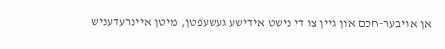אן אויבער-חכם און גיין צו די נישט אידישע געשעפטן, מיטן איינרעדעניש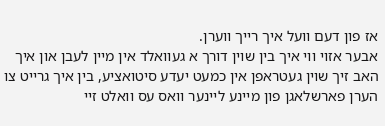אז פון דעם וועל איך רייך ווערן.
אבער אזוי ווי איך בין שוין דורך א געוואלד אין מיין לעבן און איך האב זיך שוין געטראפן אין כמעט יעדע סיטואציע, בין איך גרייט צו הערן פארשלאגן פון מיינע ליינער וואס עס וואלט זיי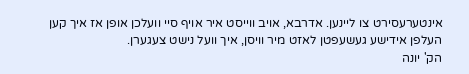אינטערעסירט צו ליינען. אדרבא, אויב ווייסט איר אויף סיי וועלכן אופן אז איך קען העלפן אידישע געשעפטן לאזט מיר וויסן, איך וועל נישט צעגערן.
הק' יונה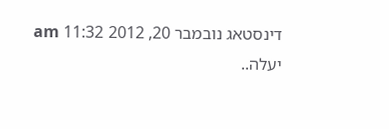דינסטאג נובמבר 20, 2012 11:32 am
יעלה..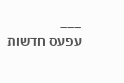___
עפעס חדשות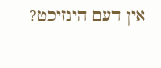אין דעם הינזיכט?